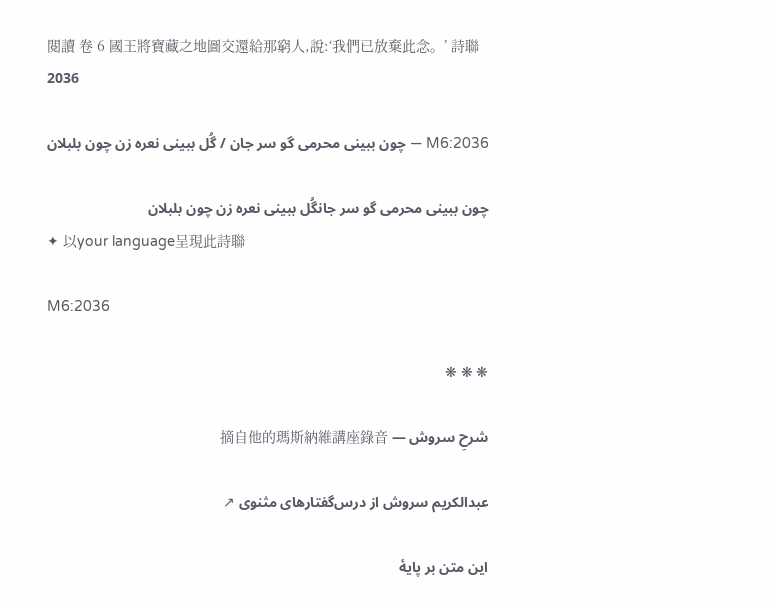閱讀 卷 6 國王將寶藏之地圖交還給那窮人,說:‘我們已放棄此念。’ 詩聯 2036

M6:2036 — چون ببینی محرمی گو سر جان / گُل ببینی نعره زن چون بلبلان

چون ببینی محرمی گو سر جانگُل ببینی نعره زن چون بلبلان
✦ 以your language呈現此詩聯

M6:2036

❋ ❋ ❋

شرحِ سروش — 摘自他的瑪斯納維講座錄音

عبدالکریم سروش از درس‌گفتارهای مثنوی ↗

این متن بر پایهٔ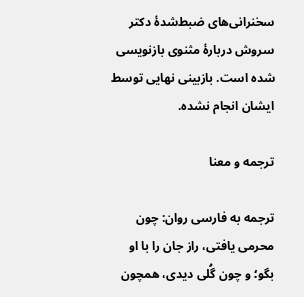سخنرانی‌های ضبط‌شدهٔ دکتر سروش دربارهٔ مثنوی بازنویسی شده است. بازبینی نهایی توسط ایشان انجام نشده.

ترجمه و معنا

ترجمه به فارسی روان: چون محرمی یافتی، راز جان را با او بگو؛ و چون گُلی دیدی، همچون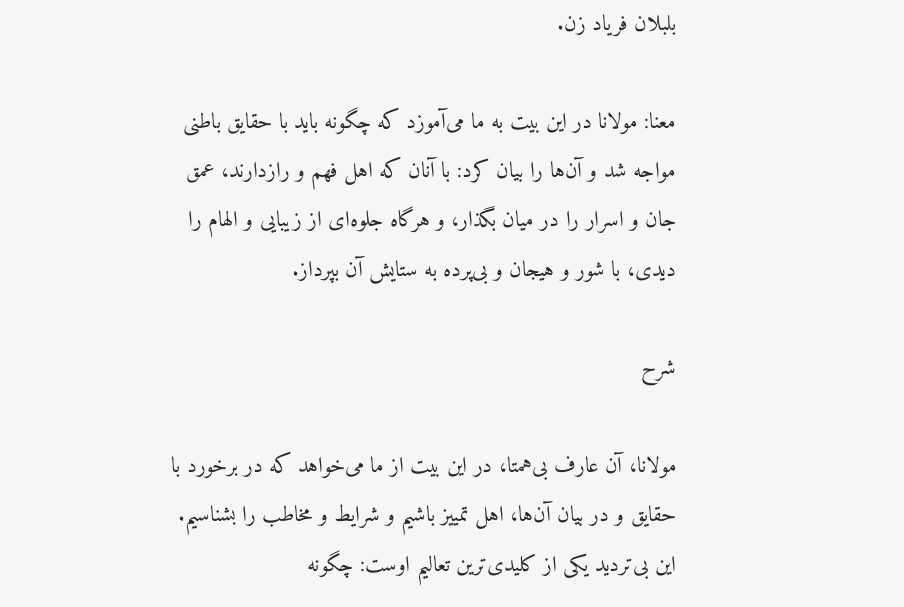بلبلان فریاد زن.

معنا: مولانا در این بیت به ما می‌آموزد که چگونه باید با حقایق باطنی مواجه شد و آن‌ها را بیان کرد: با آنان که اهل فهم و رازدارند، عمق جان و اسرار را در میان بگذار، و هرگاه جلوه‌ای از زیبایی و الهام را دیدی، با شور و هیجان و بی‌پرده به ستایش آن بپرداز.

شرح

مولانا، آن عارف بی‌همتا، در این بیت از ما می‌خواهد که در برخورد با حقایق و در بیان آن‌ها، اهل تمییز باشیم و شرایط و مخاطب را بشناسیم. این بی‌تردید یکی از کلیدی‌ترین تعالیم اوست: چگونه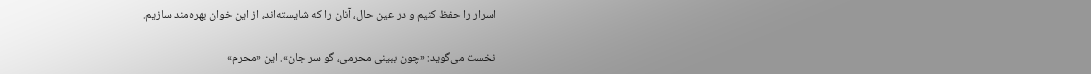اسرار را حفظ کنیم و در عین حال، آنان را که شایسته‌اند، از این خوان بهره‌مند سازیم.

نخست می‌گوید: «چون ببینی محرمی، گو سر جان». این «محرم»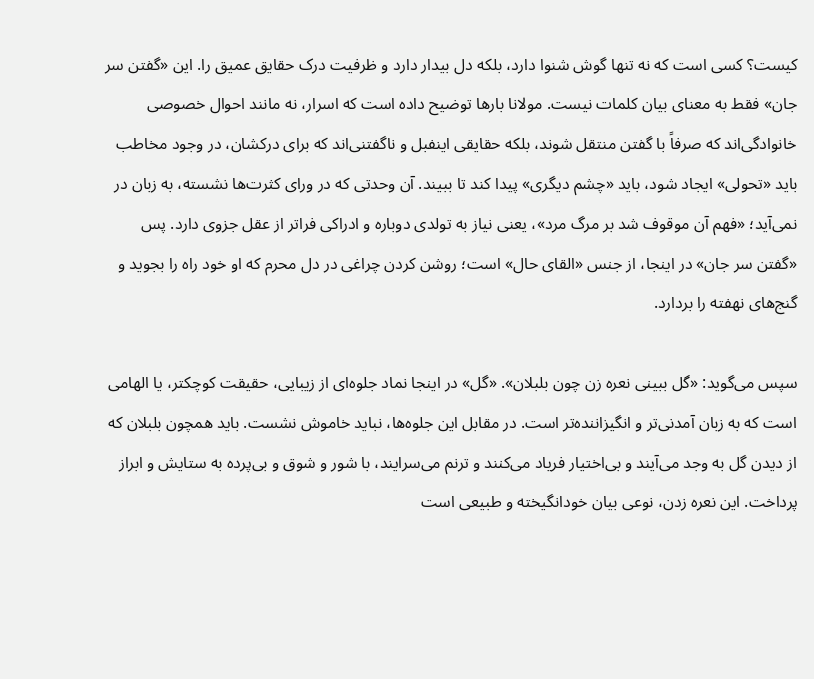کیست؟ کسی است که نه تنها گوش شنوا دارد، بلکه دل بیدار دارد و ظرفیت درک حقایق عمیق را. این «گفتن سر جان» فقط به معنای بیان کلمات نیست. مولانا بارها توضیح داده است که اسرار، نه مانند احوال خصوصی خانوادگی‌اند که صرفاً با گفتن منتقل شوند، بلکه حقایقی اینفبل و ناگفتنی‌اند که برای درکشان، در وجود مخاطب باید «تحولی» ایجاد شود، باید «چشم دیگری» پیدا کند تا ببیند. آن وحدتی که در ورای کثرت‌ها نشسته، به زبان در نمی‌آید؛ «فهم آن موقوف شد بر مرگ مرد»، یعنی نیاز به تولدی دوباره و ادراکی فراتر از عقل جزوی دارد. پس «گفتن سر جان» در اینجا، از جنس «القای حال» است؛ روشن کردن چراغی در دل محرم که او خود راه را بجوید و گنج‌های نهفته را بردارد.

سپس می‌گوید: «گل ببینی نعره زن چون بلبلان». «گل» در اینجا نماد جلوه‌ای از زیبایی، حقیقت کوچکتر، یا الهامی است که به زبان آمدنی‌تر و انگیزاننده‌تر است. در مقابل این جلوه‌ها، نباید خاموش نشست. باید همچون بلبلان که از دیدن گل به وجد می‌آیند و بی‌اختیار فریاد می‌کنند و ترنم می‌سرایند، با شور و شوق و بی‌پرده به ستایش و ابراز پرداخت. این نعره زدن، نوعی بیان خودانگیخته و طبیعی است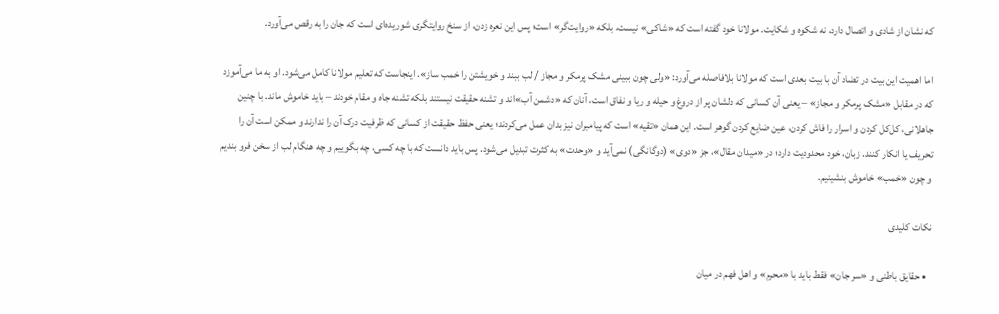که نشان از شادی و اتصال دارد، نه شکوه و شکایت. مولانا خود گفته است که «شاکی» نیست، بلکه «روایت‌گر» است؛ پس این نعره زدن، از سنخ روایتگری شوریده‌ای است که جان را به رقص می‌آورد.

اما اهمیت این بیت در تضاد آن با بیت بعدی است که مولانا بلافاصله می‌آورد: «ولی چون ببینی مشک پرمکر و مجاز / لب ببند و خویشتن را خمب ساز». اینجاست که تعلیم مولانا کامل می‌شود. او به ما می‌آموزد که در مقابل «مشک پرمکر و مجاز» – یعنی آن کسانی که دلشان پر از دروغ و حیله و ریا و نفاق است، آنان که «دشمن آب»اند و تشنه حقیقت نیستند بلکه تشنه جاه و مقام خودند – باید خاموش ماند. با چنین جاهلانی، کل‌کل کردن و اسرار را فاش کردن، عین ضایع کردن گوهر است. این همان «تقیه» است که پیامبران نیز بدان عمل می‌کردند؛ یعنی حفظ حقیقت از کسانی که ظرفیت درک آن را ندارند و ممکن است آن را تحریف یا انکار کنند. زبان، خود محدودیت دارد؛ در «میدان مقال»، جز «دوی» (دوگانگی) نمی‌آید و «وحدت» به کثرت تبدیل می‌شود. پس باید دانست که با چه کسی، چه بگوییم و چه هنگام لب از سخن فرو بندیم و چون «خمب» خاموش بنشینیم.

نکات کلیدی

  • حقایق باطنی و «سر جان» فقط باید با «محرم» و اهل فهم در میان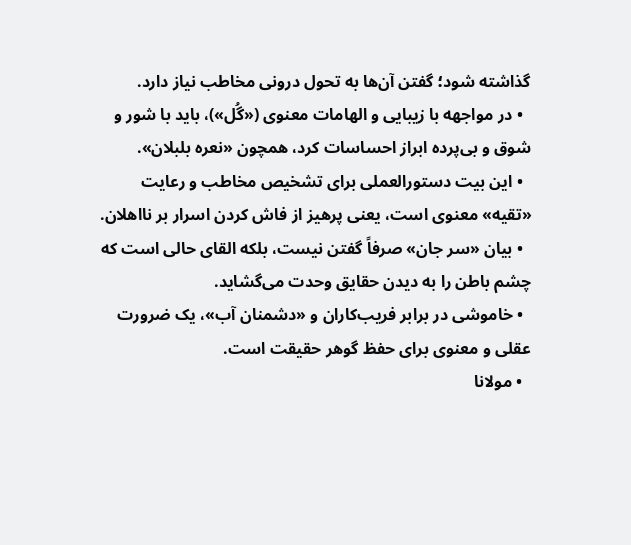گذاشته شود؛ گفتن آن‌ها به تحول درونی مخاطب نیاز دارد.
  • در مواجهه با زیبایی و الهامات معنوی («گُل»)، باید با شور و شوق و بی‌پرده ابراز احساسات کرد، همچون «نعره بلبلان».
  • این بیت دستورالعملی برای تشخیص مخاطب و رعایت «تقیه» معنوی است، یعنی پرهیز از فاش کردن اسرار بر نااهلان.
  • بیان «سر جان» صرفاً گفتن نیست، بلکه القای حالی است که چشم باطن را به دیدن حقایق وحدت می‌گشاید.
  • خاموشی در برابر فریب‌کاران و «دشمنان آب»، یک ضرورت عقلی و معنوی برای حفظ گوهر حقیقت است.
  • مولانا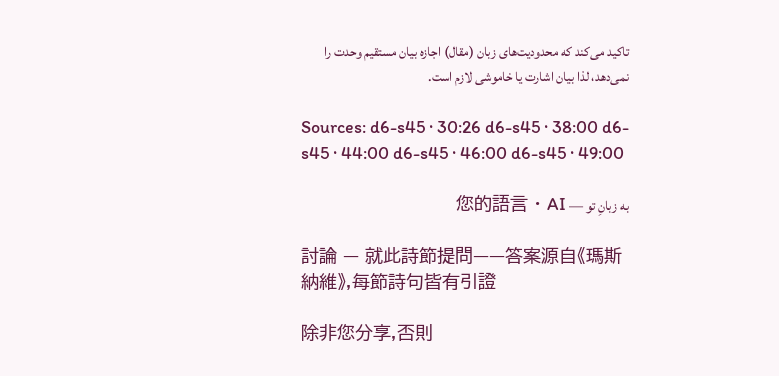تاکید می‌کند که محدودیت‌های زبان (مقال) اجازه بیان مستقیم وحدت را نمی‌دهد، لذا بیان اشارت یا خاموشی لازم است.

Sources: d6-s45 · 30:26 d6-s45 · 38:00 d6-s45 · 44:00 d6-s45 · 46:00 d6-s45 · 49:00

به زبانِ تو — 您的語言 · AI

討論 — 就此詩節提問——答案源自《瑪斯納維》,每節詩句皆有引證

除非您分享,否則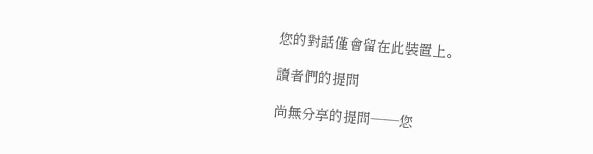您的對話僅會留在此裝置上。

讀者們的提問

尚無分享的提問——您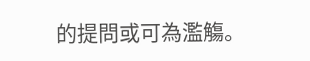的提問或可為濫觴。